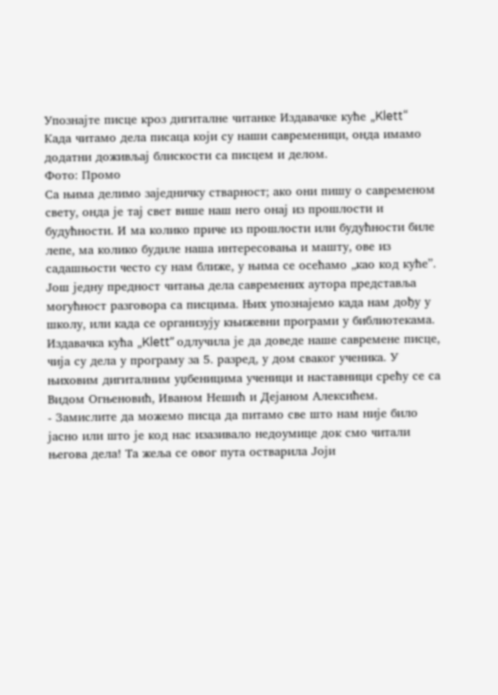Упознајте писце кроз дигиталне читанке Издавачке куће „Klett“
Када читамо дела писаца који су наши савременици, онда имамо додатни доживљај блискости са писцем и делом.
Фото: Промо
Са њима делимо заједничку стварност; ако они пишу о савременом свету, онда је тај свет више наш него онај из прошлости и будућности. И ма колико приче из прошлости или будућности биле лепе, ма колико будиле наша интересовања и машту, ове из садашњости често су нам ближе, у њима се осећамо „као код кућеˮ.
Још једну предност читања дела савремених аутора представља могућност разговора са писцима. Њих упознајемо када нам дођу у школу, или када се организују књижевни програми у библиотекама. Издавачка кућа „Klettˮ одлучила је да доведе наше савремене писце, чија су дела у програму за 5. разред, у дом сваког ученика. У њиховим дигиталним уџбеницима ученици и наставници срећу се са Видом Огњеновић, Иваном Нешић и Дејаном Алексићем.
- Замислите да можемо писца да питамо све што нам није било јасно или што је код нас изазивало недоумице док смо читали његова дела! Та жеља се овог пута остварила Јоји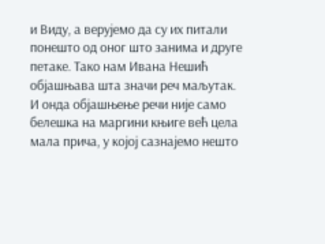и Виду, а верујемо да су их питали понешто од оног што занима и друге петаке. Тако нам Ивана Нешић објашњава шта значи реч маљутак. И онда објашњење речи није само белешка на маргини књиге већ цела мала прича, у којој сазнајемо нешто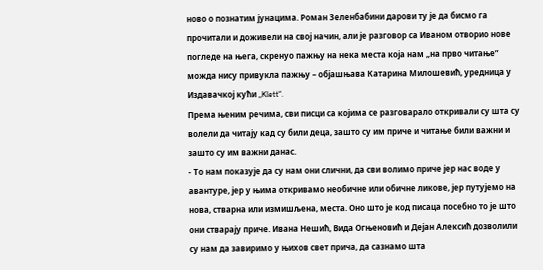ново о познатим јунацима. Роман Зеленбабини дарови ту је да бисмо га прочитали и доживели на свој начин, али је разговор са Иваном отворио нове погледе на њега, скренуо пажњу на нека места која нам „на прво читањеˮ можда нису привукла пажњу – објашњава Катарина Милошевић, уредница у Издавачкој кући „Klett“.
Према њеним речима, сви писци са којима се разговарало откривали су шта су волели да читају кад су били деца, зашто су им приче и читање били важни и зашто су им важни данас.
- То нам показује да су нам они слични, да сви волимо приче јер нас воде у авантуре, јер у њима откривамо необичне или обичне ликове, јер путујемо на нова, стварна или измишљена, места. Оно што је код писаца посебно то је што они стварају приче. Ивана Нешић, Вида Огњеновић и Дејан Алексић дозволили су нам да завиримо у њихов свет прича, да сазнамо шта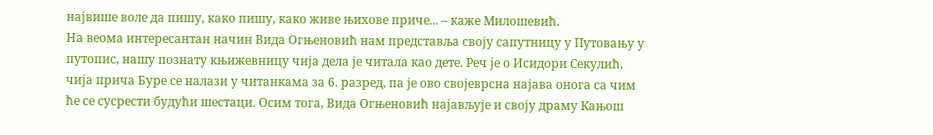највише воле да пишу, како пишу, како живе њихове приче... – каже Милошевић.
На веома интересантан начин Вида Огњеновић нам представља своју сапутницу у Путовању у путопис, нашу познату књижевницу чија дела је читала као дете. Реч је о Исидори Секулић, чија прича Буре се налази у читанкама за 6. разред, па је ово својеврсна најава онога са чим ће се сусрести будући шестаци. Осим тога, Вида Огњеновић најављује и своју драму Кањош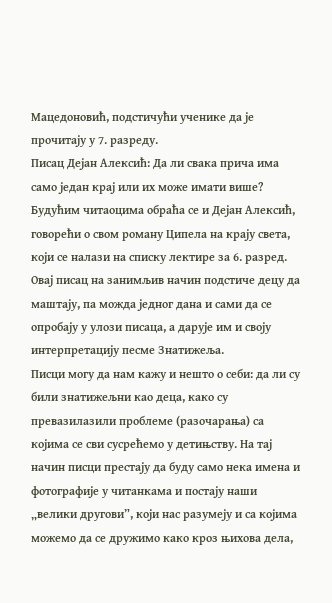Мацедоновић, подстичући ученике да је прочитају у 7. разреду.
Писац Дејан Алексић: Да ли свака прича има само један крај или их може имати више?
Будућим читаоцима обраћа се и Дејан Алексић, говорећи о свом роману Ципела на крају света, који се налази на списку лектире за 6. разред. Овај писац на занимљив начин подстиче децу да маштају, па можда једног дана и сами да се опробају у улози писаца, а дарује им и своју интерпретацију песме Знатижеља.
Писци могу да нам кажу и нешто о себи: да ли су били знатижељни као деца, како су превазилазили проблеме (разочарања) са којима се сви сусрећемо у детињству. На тај начин писци престају да буду само нека имена и фотографије у читанкама и постају наши „велики друговиˮ, који нас разумеју и са којима можемо да се дружимо како кроз њихова дела,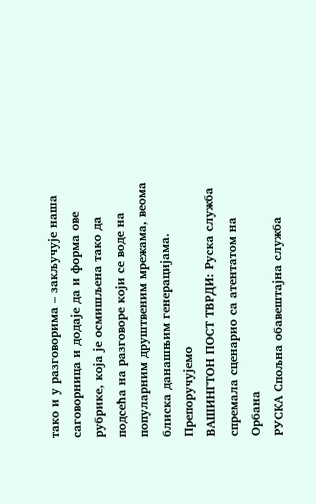тако и у разговорима – закључује наша саговорница и додаје да и форма ове рубрике, која је осмишљена тако да подсећа на разговоре који се воде на популарним друштвеним мрежама, веома блиска данашњим генерацијама.
Препоручујемо
ВАШИНГТОН ПОСТ ТВРДИ: Руска служба спремала сценарио са атентатом на Орбана
РУСКА Спољна обавештајна служба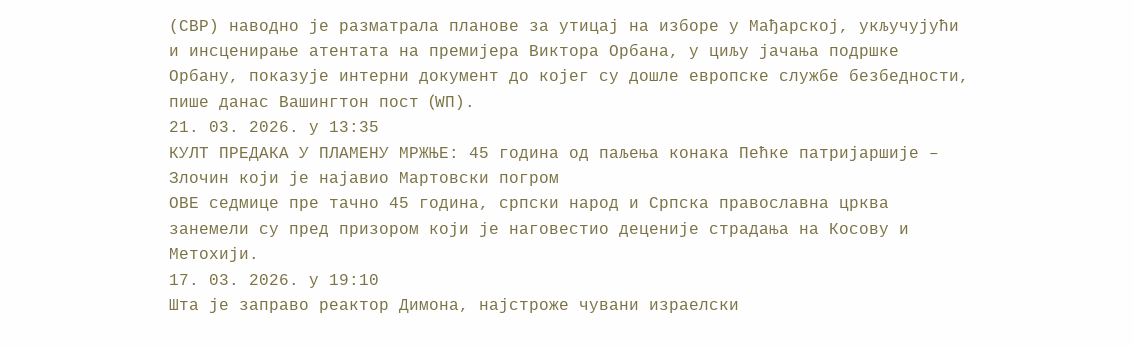(СВР) наводно је разматрала планове за утицај на изборе у Мађарској, укључујући и инсценирање атентата на премијера Виктора Орбана, у циљу јачања подршке Орбану, показује интерни документ до којег су дошле европске службе безбедности, пише данас Вашингтон пост (WП).
21. 03. 2026. у 13:35
КУЛТ ПРЕДАКА У ПЛАМЕНУ МРЖЊЕ: 45 година од паљења конака Пећке патријаршије – Злочин који је најавио Мартовски погром
ОВЕ седмице пре тачно 45 година, српски народ и Српска православна црква занемели су пред призором који је наговестио деценије страдања на Косову и Метохији.
17. 03. 2026. у 19:10
Шта је заправо реaктор Димона, најстроже чувани израелски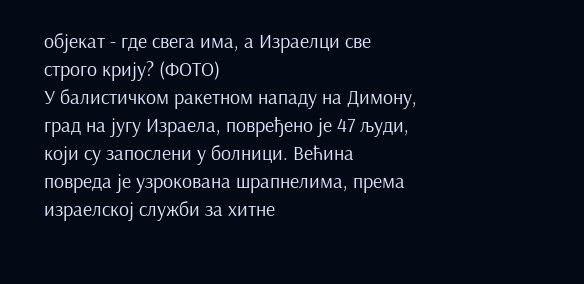објекат - где свега има, а Израелци све строго крију? (ФОТО)
У балистичком ракетном нападу на Димону, град на југу Израела, повређено је 47 људи, који су запослени у болници. Већина повреда је узрокована шрапнелима, према израелској служби за хитне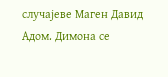случајеве Маген Давид Адом. Димона се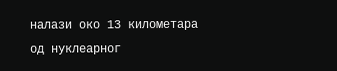налази око 13 километара од нуклеарног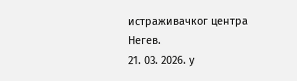истраживачког центра Негев.
21. 03. 2026. у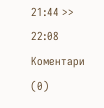21:44 >> 22:08
Коментари (0)